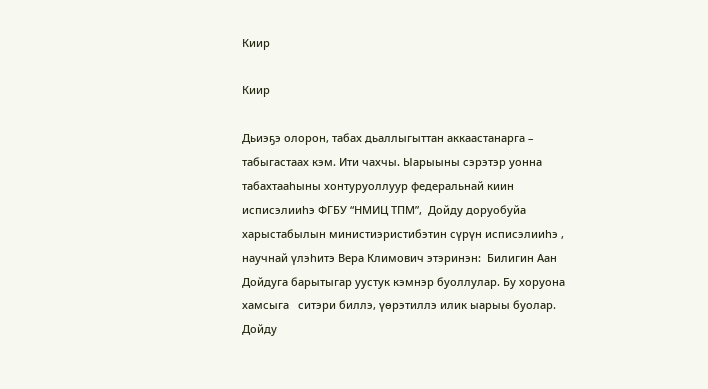Киир

Киир

Дьиэҕэ олорон, табах дьаллыгыттан аккаастанарга – табыгастаах кэм. Ити чахчы. Ыарыыны сэрэтэр уонна табахтааһыны хонтуруоллуур федеральнай киин исписэлииһэ ФГБУ “НМИЦ ТПМ”,  Дойду доруобуйа харыстабылын министиэристибэтин сүрүн исписэлииһэ , научнай үлэһитэ Вера Климович этэринэн:  Билигин Аан Дойдуга барытыгар уустук кэмнэр буоллулар. Бу хоруона хамсыга   ситэри биллэ, үөрэтиллэ илик ыарыы буолар. Дойду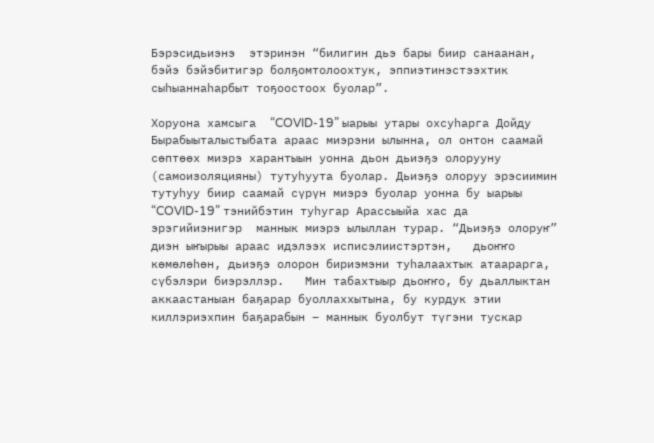Бэрэсидьиэнэ  этэринэн “билигин дьэ бары биир санаанан, бэйэ бэйэбитигэр болҕомтолоохтук, эппиэтинэстээхтик сыһыаннаһарбыт тоҕоостоох буолар”.

Хоруона хамсыга  “COVID-19” ыарыы утары охсуһарга Дойду Бырабыыталыстыбата араас миэрэни ылынна, ол онтон саамай сөптөөх миэрэ харантыын уонна дьон дьиэҕэ олорууну (самоизоляцияны) тутуһуута буолар. Дьиэҕэ олоруу эрэсиимин тутуһуу биир саамай сүрүн миэрэ буолар уонна бу ыарыы “COVID-19” тэнийбэтин туһугар Арассыыйа хас да эрэгийиэнигэр  маннык миэрэ ылыллан турар. “Дьиэҕэ олоруҥ” диэн ыҥырыы араас идэлээх исписэлиистэртэн,   дьоҥҥо көмөлөһөн, дьиэҕэ олорон бириэмэни туһалаахтык атаарарга, сүбэлэри биэрэллэр.   Мин табахтыыр дьоҥҥо, бу дьаллыктан аккаастаныан баҕарар буоллаххытына, бу курдук этии киллэриэхпин баҕарабын – маннык буолбут түгэни тускар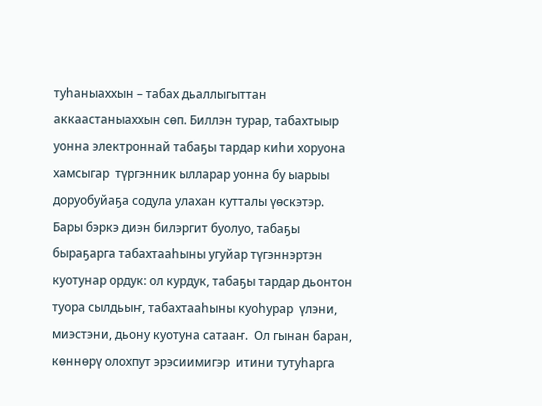туһаныаххын – табах дьаллыгыттан аккаастаныаххын сөп. Биллэн турар, табахтыыр уонна электроннай табаҕы тардар киһи хоруона хамсыгар  түргэнник ылларар уонна бу ыарыы доруобуйаҕа содула улахан кутталы үөскэтэр. Бары бэркэ диэн билэргит буолуо, табаҕы быраҕарга табахтааһыны угуйар түгэннэртэн куотунар ордук: ол курдук, табаҕы тардар дьонтон  туора сылдьыҥ, табахтааһыны куоһурар  үлэни, миэстэни, дьону куотуна сатааҥ.  Ол гынан баран, көннөрү олохпут эрэсиимигэр  итини тутуһарга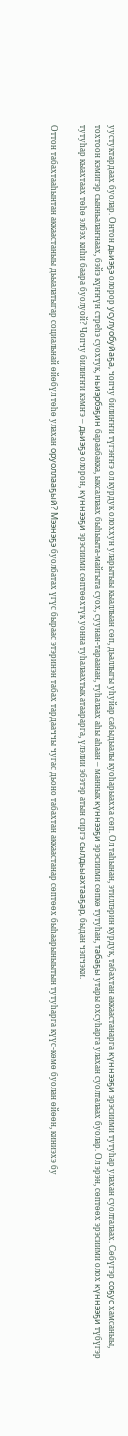уустуктардаах буолар. Онтон дьиэҕэ олорор усулуобуйаҕа, чопчу билиҥҥи түгэҥҥэ ол курдук олоххун уларытыы кыаллыан сөп, дьаллыгы уһуйар сабыдыалы куоһарыахха сөп. Ол таһынан, этиллэрин курдук, табахтан аккаастанарга күннээҕи эрэсиими тутуһар улахан суолталаах. Сөбүгэр соҕус хамсаныы, тохтоон кэмигэр сынньалаҥнаах, бэйэ күҥҥүн стреһэ суохтук, ньиэрбэҕин бараабакка, ыксаллаах быһыыта-майгыта суох, суунан-тараанан, туһалаах аһы аһаан – маннык күннээҕи эрэсиими сөпкө тутуһан, табаҕы утары охсуһарга улахан суолталаах буолар. Ол эрэн, сөптөөх эрэсиими олох күннээҕи түбүгэр тутуһар кыахтаах төһө элбэх киһи баара буолуой? Чопчу билиҥҥи кэмҥэ – дьиэҕэ олорон, күннээҕи эрэсиими сөптөөхтүк уонна туһалаахтык атаарарга, үлэлии эбэтэр атын сиргэ сылдьыахтааҕар, быдан чэпчэки.

Оттон табахтааһынтан аккаастаныы дьыалатыгар социальнай өйөбүл төһө улахан оруоллааҕый? Мээнэҕэ буолбатах үгүс быраас этэринэн табах тардааччы чугас дьоно табахтан аккаастанар сөптөөх быһаарыныытын тутуһарга күүс-көмө буолан өйөөн, киниэхэ бу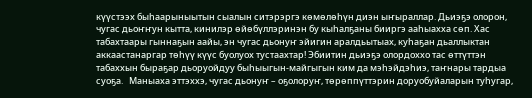күүстээх быһаарыныытын сыалын ситэрэргэ көмөлөһүн диэн ыҥыраллар. Дьиэҕэ олорон, чугас дьоҥҥун кытта, кинилэр өйөбүллэринэн бу кыһалҕаны бииргэ ааһыахха сөп. Хас табахтаары гыннаҕын аайы, эн чугас дьонуҥ эйигин аралдьытыах, куһаҕан дьаллыктан аккаастанаргар төһүү күүс буолуох тустаахтар! Эбиитин дьиэҕэ олордоххо тас өттүттэн табаххын быраҕар дьоруойдуу быһыыгын-майгыгын ким да мэһэйдэһиэ, таҥнары тардыа суоҕа.   Маныаха эттэххэ, чугас дьонуҥ – оҕолоруҥ, төрөппүттэрин доруобуйаларын туһугар,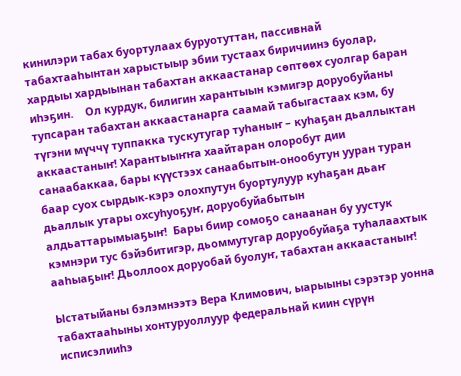кинилэри табах буортулаах буруотуттан, пассивнай табахтааһынтан харыстыыр эбии тустаах биричиинэ буолар, хардыы хардыынан табахтан аккаастанар сөптөөх суолгар баран иһэҕин.    Ол курдук, билигин харантыын кэмигэр доруобуйаны тупсаран табахтан аккаастанарга саамай табыгастаах кэм, бу түгэни мүччү туппакка тускутугар туһаныҥ – куһаҕан дьаллыктан аккаастаныҥ! Харантыыҥҥа хаайтаран олоробут дии санаабаккаа, бары күүстээх санаабытын-онообутун ууран туран баар суох сырдык-кэрэ олохпутун буортулуур куһаҕан дьаҥ дьаллык утары охсуһуоҕуҥ, доруобуйабытын алдьаттарымыаҕыҥ!  Бары биир сомоҕо санаанан бу уустук кэмнэри тус бэйэбитигэр, дьоммутугар доруобуйаҕа туһалаахтык ааһыаҕыҥ! Дьоллоох доруобай буолуҥ, табахтан аккаастаныҥ!

Ыстатыйаны бэлэмнээтэ Вера Климович, ыарыыны сэрэтэр уонна табахтааһыны хонтуруоллуур федеральнай киин сүрүн исписэлииһэ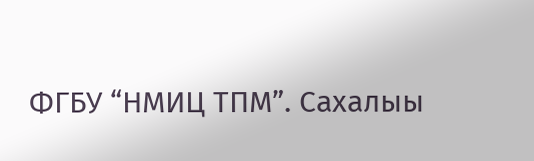ФГБУ “НМИЦ ТПМ”. Сахалыы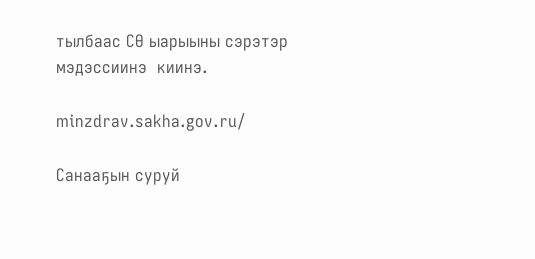тылбаас СӨ ыарыыны сэрэтэр мэдэссиинэ  киинэ.

minzdrav.sakha.gov.ru/

Санааҕын суруй